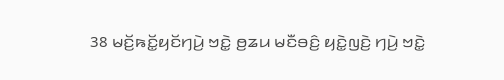38 ꤗꤢꤩ꤬ꤒꤢꤩ꤭ꤟꤢꤩꤚꤣꤧ꤬ ꤠꤢꤧ꤭ ꤥ꤬ꤘꤣ ꤗꤢꤪꤋꤢꤨ꤬ ꤟꤢꤧ꤭ꤜꤢꤧ꤬ ꤚꤣꤧ꤬ ꤠꤢꤧ꤭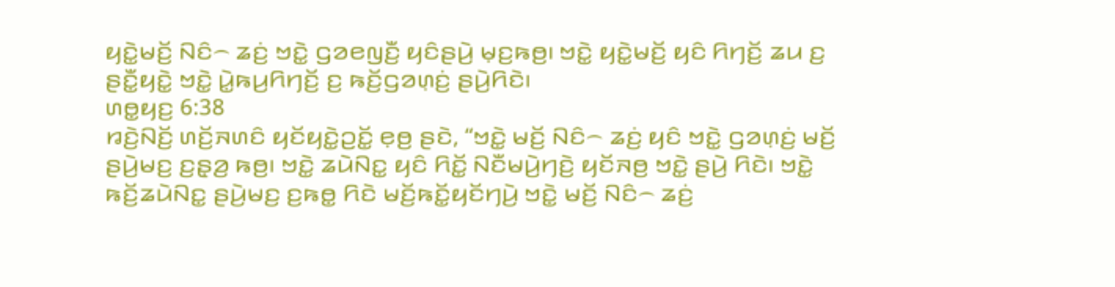ꤟꤢꤧ꤭ꤗꤢꤩ꤬ ꤡꤢꤨ꤮ ꤘꤢꤦ꤬ ꤠꤢꤧ꤭ ꤞꤤꤕꤜꤢꤪ꤬ ꤟꤢꤨꤔꤣꤧ꤬ ꤗ꤫ꤢ꤬ꤒꤥ꤬꤯ ꤠꤢꤧ꤭ ꤟꤢꤧ꤭ꤗꤢꤩ꤬ ꤟꤢꤨ ꤖꤚꤢꤩ꤬ ꤘꤣ ꤢ꤬ ꤔꤢꤪ꤭ꤟꤢꤧ꤭ ꤠꤢꤧ꤭ ꤣꤧ꤭ꤒꤣ꤬ꤖꤚꤢꤩ꤬ ꤢ꤬ ꤒꤢꤩ꤬ꤞꤤꤛ꤫ꤢꤦ꤬ ꤔꤣꤧ꤬ꤖꤢꤧ꤯
ꤛꤥ꤭ꤟꤢ꤬ 6:38
ꤙꤢꤧ꤬ꤡꤢꤩ꤬ ꤛꤢꤩ꤬ꤏꤛꤢꤨ ꤟꤢꤩꤟꤢꤧ꤭ꤑꤢꤩ꤭ ꤕ꤫ꤥ꤬ ꤔꤢꤧ, “ꤠꤢꤧ꤭ ꤗꤢꤩ꤬ ꤡꤢꤨ꤮ ꤘꤢꤦ꤬ ꤟꤢꤨ ꤠꤢꤧ꤭ ꤞꤤꤛ꤫ꤢꤦ꤬ ꤗꤢꤩ꤬ ꤔꤣꤧ꤬ꤗꤢ꤬ ꤢ꤬ꤔ꤫ꤤ꤬ ꤒꤥ꤬꤯ ꤠꤢꤧ꤭ ꤘꤣꤧꤡꤢ꤭ ꤟꤢꤨ ꤖꤢꤩ꤭ ꤡꤢꤪꤗꤣꤧ꤬ꤚꤢꤧ꤬ ꤟꤢꤩꤏꤥ꤬ ꤠꤢꤧ꤭ ꤔꤣꤧ꤬ ꤖꤢꤧ꤯ ꤠꤢꤧ꤭ ꤒꤢꤩ꤬ꤘꤣꤧꤡꤢ꤭ ꤔꤣꤧ꤬ꤗꤢ꤬ ꤢ꤬ꤒꤥ꤭ ꤖꤢꤧ ꤗꤢꤩ꤬ꤒꤢꤩ꤭ꤟꤢꤩꤚꤣꤧ꤬ ꤠꤢꤧ꤭ ꤗꤢꤩ꤬ ꤡꤢꤨ꤮ ꤘꤢꤦ꤬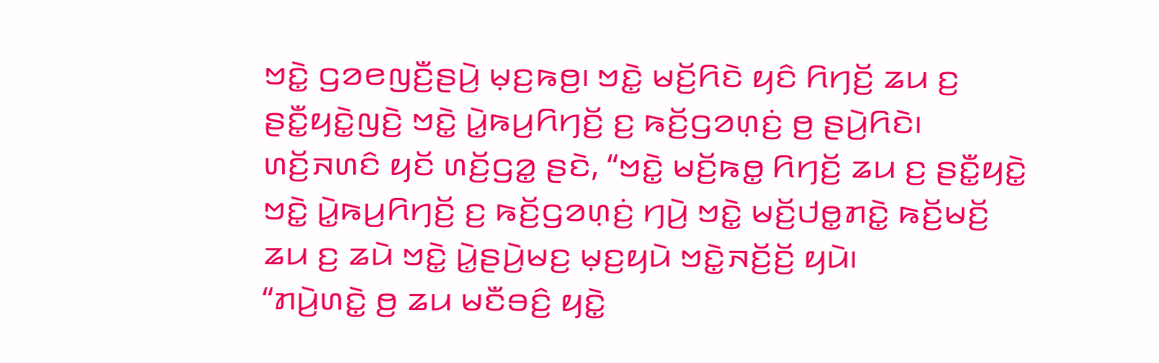ꤠꤢꤧ꤭ ꤞꤤꤕꤜꤢꤪ꤬ꤔꤣꤧ꤬ ꤗ꤫ꤢ꤬ꤒꤥ꤬꤯ ꤠꤢꤧ꤭ ꤗꤢꤩ꤬ꤖꤢꤧ ꤟꤢꤨ ꤖꤚꤢꤩ꤬ ꤘꤣ ꤢ꤬ ꤔꤢꤪ꤭ꤟꤢꤧ꤭ꤜꤢꤧ꤬ ꤠꤢꤧ꤭ ꤣꤧ꤭ꤒꤣ꤬ꤖꤚꤢꤩ꤬ ꤢ꤬ ꤒꤢꤩ꤬ꤞꤤꤛ꤫ꤢꤦ꤬ ꤥ꤬ ꤔꤣꤧ꤬ꤖꤢꤧ꤯
ꤛꤢꤩ꤬ꤏꤛꤢꤨ ꤟꤢꤩ ꤛꤢꤩ꤬ꤞꤤ꤭ ꤔꤢꤧ, “ꤠꤢꤧ꤭ ꤗꤢꤩ꤬ꤒꤥ꤭ ꤖꤚꤢꤩ꤬ ꤘꤣ ꤢ꤬ ꤔꤢꤪ꤭ꤟꤢꤧ꤭ ꤠꤢꤧ꤭ ꤣꤧ꤭ꤒꤣ꤬ꤖꤚꤢꤩ꤬ ꤢ꤬ ꤒꤢꤩ꤬ꤞꤤꤛ꤫ꤢꤦ꤬ ꤚꤣꤧ꤬ ꤠꤢꤧ꤭ ꤗꤢꤩ꤬ꤓꤥ꤭ꤊꤢꤧ꤭ ꤒꤢꤩ꤬ꤗꤢꤩ꤬ ꤘꤣ ꤢ꤬ ꤘꤣꤧ ꤠꤢꤧ꤭ ꤣꤧ꤭ꤔꤣꤧ꤬ꤗꤢ꤬ ꤗ꤫ꤢ꤬ꤟꤣꤧ ꤠꤢꤧ꤭ꤏꤢꤩ꤬ꤢꤩ꤬ ꤟꤣꤧ꤯
“ꤊꤣꤧ꤬ꤛꤢꤧ꤭ ꤥ꤬ ꤘꤣ ꤗꤢꤪꤋꤢꤨ꤬ ꤟꤢꤧ꤭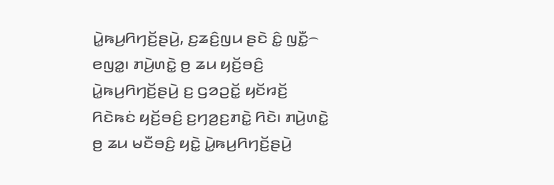ꤣꤧ꤭ꤒꤣ꤬ꤖꤚꤢꤩ꤬ꤔꤣꤧ꤬, ꤢ꤬ꤘꤢꤨ꤬ꤜꤣ ꤔꤢꤧ ꤢꤨ꤭ ꤜꤢꤪ꤭꤮ ꤕꤜꤤ꤭꤯ ꤊꤣꤧ꤬ꤛꤢꤧ꤭ ꤥ꤬ ꤘꤣ ꤟꤢꤩ꤬ꤋꤢꤨ꤬ ꤣꤧ꤭ꤒꤣ꤬ꤖꤚꤢꤩ꤬ꤔꤣꤧ꤬ ꤢ꤬ ꤞꤤꤑꤢꤩ꤭ ꤟꤢꤩꤙꤢꤩ꤬ ꤖꤢꤧꤒꤢꤦ ꤟꤢꤩ꤬ꤋꤢꤨ꤬ ꤢ꤬ꤚꤤ꤬ꤢ꤬ꤊꤢꤧ꤭ ꤖꤢꤧ꤯ ꤊꤣꤧ꤬ꤛꤢꤧ꤭ ꤥ꤬ ꤘꤣ ꤗꤢꤪꤋꤢꤨ꤬ ꤟꤢꤧ꤭ ꤣꤧ꤭ꤒꤣ꤬ꤖꤚꤢꤩ꤬ꤔꤣꤧ꤬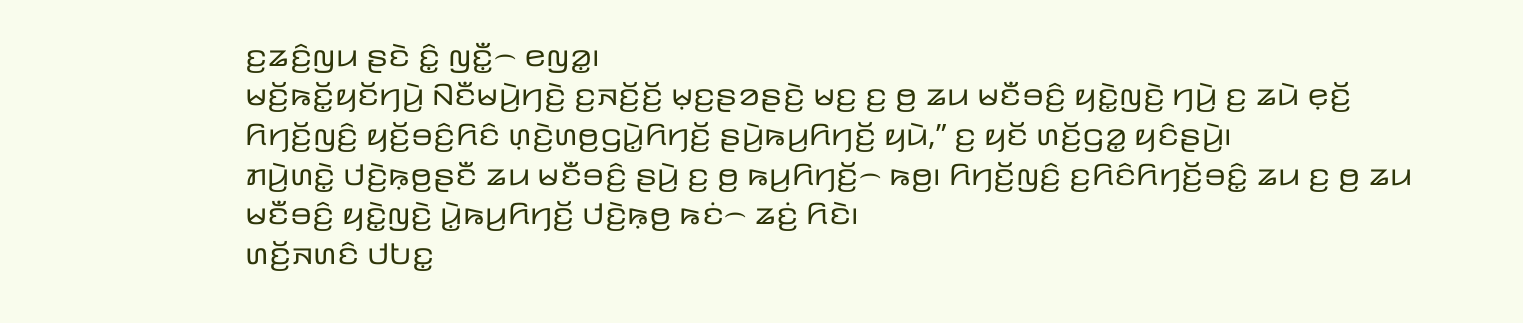ꤢ꤬ꤘꤢꤨ꤬ꤜꤣ ꤔꤢꤧ ꤢꤨ꤭ ꤜꤢꤪ꤭꤮ ꤕꤜꤤ꤭꤯
ꤗꤢꤩ꤬ꤒꤢꤩ꤭ꤟꤢꤩꤚꤣꤧ꤬ ꤡꤢꤪꤗꤣꤧ꤬ꤚꤢꤧ꤬ ꤢ꤬ꤏꤢꤩ꤬ꤢꤩ꤬ ꤗ꤫ꤢ꤬ꤔꤤꤔꤢꤧ꤬ ꤗꤢ꤬ ꤢ꤬ ꤥ꤬ ꤘꤣ ꤗꤢꤪꤋꤢꤨ꤬ ꤟꤢꤧ꤭ꤜꤢꤧ꤬ ꤚꤣꤧ꤬ ꤢ꤬ ꤘꤣꤧ ꤕ꤫ꤢꤩ꤬ ꤖꤚꤢꤩ꤬ꤜꤢꤨ꤬ ꤟꤢꤩ꤬ꤋꤢꤨ꤬ꤖꤢꤨ ꤛ꤫ꤢꤧ꤬ꤛꤥ꤬ꤞꤣꤧ꤭ꤖꤚꤢꤩ꤬ ꤔꤣꤧ꤬ꤒꤣ꤬ꤖꤚꤢꤩ꤬ ꤟꤣꤧ,” ꤢ꤬ ꤟꤢꤩ ꤛꤢꤩ꤬ꤞꤤ꤭ ꤟꤢꤨꤔꤣꤧ꤬꤯
ꤊꤣꤧ꤬ꤛꤢꤧ꤭ ꤓꤢꤧ꤬ꤒ꤫ꤥ꤬ꤔꤢꤪ ꤘꤣ ꤗꤢꤪꤋꤢꤨ꤬ ꤔꤣꤧ꤬ ꤢ꤬ ꤥ꤬ ꤒꤣ꤬ꤖꤚꤢꤩ꤬꤮ ꤒꤥ꤬꤯ ꤖꤚꤢꤩ꤬ꤜꤢꤨ꤬ ꤢ꤬ꤖꤢꤨꤖꤚꤢꤩ꤬ꤋꤢꤨ꤭ ꤘꤣ ꤢ꤬ ꤥ꤬ ꤘꤣ ꤗꤢꤪꤋꤢꤨ꤬ ꤟꤢꤧ꤭ꤜꤢꤧ꤬ ꤣꤧ꤭ꤒꤣ꤬ꤖꤚꤢꤩ꤬ ꤓꤢꤧ꤬ꤒ꤫ꤥ꤬ ꤒꤢꤦ꤮ ꤘꤢꤦ꤬ ꤖꤢꤧ꤯
ꤛꤢꤩ꤬ꤏꤛꤢꤨ ꤓꤝꤢ꤭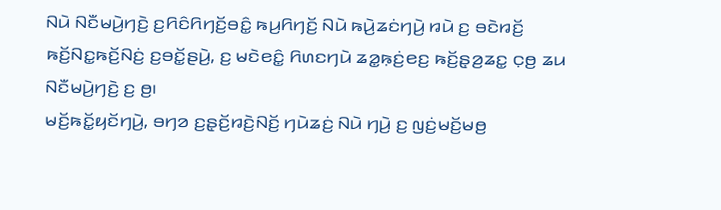ꤡꤣꤧ ꤡꤢꤪꤗꤣꤧ꤬ꤚꤢꤧ꤬ ꤢ꤬ꤖꤢꤨꤖꤚꤢꤩ꤬ꤋꤢꤨ꤭ ꤒꤣ꤬ꤖꤚꤢꤩ꤬ ꤡꤣꤧ ꤒꤣꤧ꤬ꤘꤢꤦꤚꤣꤧ꤬ ꤙꤣꤧ ꤢ꤬ ꤋꤢꤧꤙꤢꤩ꤬ ꤒꤢꤩ꤬ꤡꤢ꤭ꤒꤢꤩ꤬ꤡꤢꤦ꤬ ꤢ꤬ꤋꤢꤩ꤭ꤔꤣꤧ꤬, ꤢ꤬ ꤗꤢꤧꤕꤢꤨ꤭ ꤖꤛꤢꤚꤣꤧ ꤘꤤ꤭ꤒ꤫ꤢꤦ꤬ꤕꤢ꤬ ꤒꤢꤩ꤬ꤔ꤫ꤤ꤬ꤘꤢ꤭ ꤍ꤫ꤥ꤬ ꤘꤣ ꤡꤢꤪꤗꤣꤧ꤬ꤚꤢꤧ꤬ ꤢ꤬ ꤥ꤬꤯
ꤗꤢꤩ꤬ꤒꤢꤩ꤭ꤟꤢꤩꤚꤣꤧ꤬, ꤋꤚꤤ ꤢ꤬ꤔ꤫ꤢꤩ꤬ꤙꤢꤧ꤬ꤡꤢꤩ꤬ ꤚꤣꤧꤘꤢꤦ꤬ ꤡꤣꤧ ꤚꤣꤧ꤬ ꤢ꤬ ꤜꤢꤦ꤬ꤗꤢꤩ꤬ꤗꤥ꤬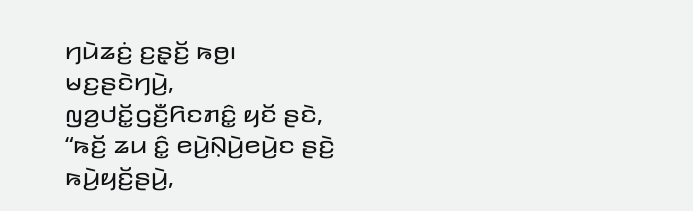ꤚꤣꤧꤘꤢꤦ꤬ ꤢ꤬ꤔ꤫ꤢꤩ꤬ ꤒꤥ꤬꤯ ꤗꤢ꤬ꤔꤢꤧꤚꤣꤧ꤬, ꤜꤤ꤬ꤓꤢꤩ꤭ꤞꤢꤪ꤬ꤖꤢꤊꤢꤨ꤭ ꤟꤢꤩ ꤔꤢꤧ, “ꤒꤢꤩ꤬ ꤘꤣ ꤢꤨ꤭ ꤕꤣꤧ꤬ꤡ꤫ꤣꤧ꤬ꤕꤣꤧ꤬ꤢ ꤔꤢꤧ꤬ ꤒꤣꤧ꤬ꤟꤢꤩ꤬ꤔꤣꤧ꤬,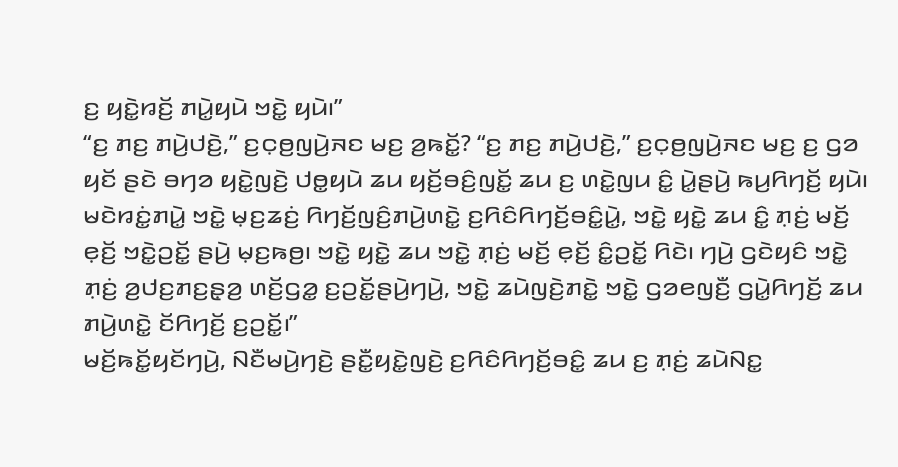ꤢ꤬ ꤟꤢꤧ꤭ꤙꤢꤩ꤬ ꤊꤣꤧ꤭ꤟꤣꤧ ꤠꤢꤧ꤭ ꤟꤣꤧ꤯”
“ꤢ꤬ ꤊꤢ꤬ ꤊꤣꤧ꤬ꤓꤢꤧ꤬,” ꤢ꤬ꤍ꤫ꤥ꤬ꤜꤣꤧ꤬ꤏꤢ ꤗꤢ꤬ ꤤ꤬ꤒꤢꤩ꤭? “ꤢ꤬ ꤊꤢ꤬ ꤊꤣꤧ꤬ꤓꤢꤧ꤬,” ꤢ꤬ꤍ꤫ꤥ꤬ꤜꤣꤧ꤬ꤏꤢ ꤗꤢ꤬ ꤢ꤬ ꤞꤤ ꤟꤢꤩ ꤔꤢꤧ ꤋꤚꤤ ꤟꤢꤧ꤭ꤜꤢꤧ꤬ ꤓꤥ꤭ꤟꤣꤧ ꤘꤣ ꤟꤢꤩ꤬ꤋꤢꤨ꤬ꤜꤢꤩ꤭ ꤘꤣ ꤢ꤬ ꤛꤢꤧ꤭ꤜꤣ ꤢꤨ꤭ ꤣꤧ꤭ꤔꤣꤧ꤬ ꤒꤣ꤬ꤖꤚꤢꤩ꤬ ꤟꤣꤧ꤯
ꤗꤢꤧꤙꤢꤦ꤭ꤊꤣꤧ꤭ ꤠꤢꤧ꤭ ꤗ꤫ꤢ꤬ꤘꤢꤦ꤬ ꤖꤚꤢꤩ꤬ꤜꤢꤨ꤬ꤊꤣꤧ꤬ꤛꤢꤧ꤭ ꤢ꤬ꤖꤢꤨꤖꤚꤢꤩ꤬ꤋꤢꤨ꤭ꤣꤧ꤭, ꤠꤢꤧ꤭ ꤟꤢꤧ꤭ ꤘꤣ ꤢꤨ꤭ ꤊ꤫ꤢꤦ꤬ ꤗꤢꤩ꤬ ꤕ꤫ꤢꤩ꤬ ꤠꤢꤧ꤭ꤑꤢꤩ꤭ ꤔꤣꤧ꤬ ꤗ꤫ꤢ꤬ꤒꤥ꤬꤯ ꤠꤢꤧ꤭ ꤟꤢꤧ꤭ ꤘꤣ ꤠꤢꤧ꤭ ꤊ꤫ꤢꤦ꤬ ꤗꤢꤩ꤬ ꤕ꤫ꤢꤩ꤬ ꤢꤨ꤭ꤑꤢꤩ꤭ ꤖꤢꤧ꤯ ꤚꤣꤧ꤬ ꤞꤢꤧꤟꤢꤨ ꤠꤢꤧ꤭ ꤊ꤫ꤢꤦ꤬ ꤤ꤬ꤓꤢ꤬ꤊꤢ꤬ꤔ꤫ꤤ꤬ ꤛꤢꤩ꤬ꤞꤤ꤭ ꤢ꤬ꤑꤢꤩ꤭ꤔꤣꤧ꤬ꤚꤣꤧ꤬, ꤠꤢꤧ꤭ ꤘꤣꤧꤜꤢꤧ꤬ꤊꤢꤧ꤭ ꤠꤢꤧ꤭ ꤞꤤꤕꤜꤢꤪ꤬ ꤞꤣꤧ꤭ꤖꤚꤢꤩ꤬ ꤘꤣ ꤊꤣꤧ꤬ꤛꤢꤧ꤭ ꤢꤩꤖꤚꤢꤩ꤬ ꤢ꤬ꤑꤢꤩ꤭꤯”
ꤗꤢꤩ꤬ꤒꤢꤩ꤭ꤟꤢꤩꤚꤣꤧ꤬, ꤡꤢꤪꤗꤣꤧ꤬ꤚꤢꤧ꤬ ꤔꤢꤪ꤭ꤟꤢꤧ꤭ꤜꤢꤧ꤬ ꤢ꤬ꤖꤢꤨꤖꤚꤢꤩ꤬ꤋꤢꤨ꤭ ꤘꤣ ꤢ꤬ ꤊ꤫ꤢꤦ꤬ ꤘꤣꤧꤡꤢ꤭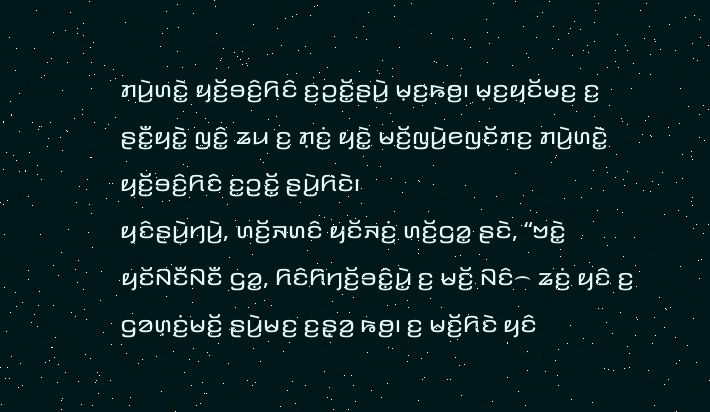ꤊꤣꤧ꤬ꤛꤢꤧ꤭ ꤟꤢꤩ꤬ꤋꤢꤨ꤬ꤖꤢꤨ ꤢ꤬ꤑꤢꤩ꤭ꤔꤣꤧ꤬ ꤗ꤫ꤢ꤬ꤒꤥ꤬꤯ ꤗ꤫ꤢ꤬ꤟꤢꤩꤗꤢ꤬ ꤢ꤬ ꤔꤢꤪ꤭ꤟꤢꤧ꤭ ꤜꤢꤨ꤭ ꤘꤣ ꤢ꤬ ꤊ꤫ꤢꤦ꤬ ꤟꤢꤧ꤭ ꤗꤢꤩ꤬ꤜꤣꤧ꤬ꤕꤜꤢꤩꤊꤢ꤬ ꤊꤣꤧ꤬ꤛꤢꤧ꤭ ꤟꤢꤩ꤬ꤋꤢꤨ꤬ꤖꤢꤨ ꤢ꤬ꤑꤢꤩ꤭ ꤔꤣꤧ꤬ꤖꤢꤧ꤯
ꤟꤢꤨꤔꤣꤧ꤬ꤚꤣꤧ꤬, ꤛꤢꤩ꤬ꤏꤛꤢꤨ ꤟꤢꤩꤏꤢꤦ꤬ ꤛꤢꤩ꤬ꤞꤤ꤭ ꤔꤢꤧ, “ꤠꤢꤧ꤭ ꤟꤢꤩꤡꤢꤪꤡꤢꤪ ꤞꤤ꤭, ꤖꤢꤨꤖꤚꤢꤩ꤬ꤋꤢꤨ꤭ꤣꤧ꤭ ꤢ꤬ ꤗꤢꤩ꤬ ꤡꤢꤨ꤮ ꤘꤢꤦ꤬ ꤟꤢꤨ ꤢ꤬ ꤞꤤꤛ꤫ꤢꤦ꤬ꤗꤢꤩ꤬ ꤔꤣꤧ꤬ꤗꤢ꤬ ꤢ꤬ꤔ꤫ꤤ꤬ ꤒꤥ꤬꤯ ꤢ꤬ ꤗꤢꤩ꤬ꤖꤢꤧ ꤟꤢꤨ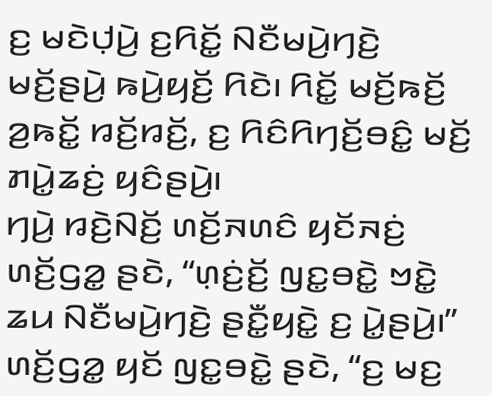ꤢ꤬ ꤗꤢꤧꤓ꤫ꤣꤧ꤬ ꤢ꤬ꤖꤢꤩ꤭ ꤡꤢꤪꤗꤣꤧ꤬ꤚꤢꤧ꤬ ꤗꤢꤩ꤬ꤔꤣꤧ꤬ ꤒꤣꤧ꤬ꤟꤢꤩ꤬ ꤖꤢꤧ꤯ ꤖꤢꤩ꤭ ꤗꤢꤩ꤬ꤒꤢꤩ꤬ ꤤ꤬ꤒꤢꤩ꤭ ꤙꤢꤩ꤬ꤙꤢꤩ꤬, ꤢ꤬ ꤖꤢꤨꤖꤚꤢꤩ꤬ꤋꤢꤨ꤭ ꤗꤢꤩ꤬ ꤊꤣꤧ꤭ꤘꤢꤦ꤬ ꤟꤢꤨꤔꤣꤧ꤬꤯
ꤚꤣꤧ꤬ ꤙꤢꤧ꤬ꤡꤢꤩ꤬ ꤛꤢꤩ꤬ꤏꤛꤢꤨ ꤟꤢꤩꤏꤢꤦ꤬ ꤛꤢꤩ꤬ꤞꤤ꤭ ꤔꤢꤧ, “ꤛ꤫ꤢꤦ꤬ꤢꤩ꤬ ꤜꤢ꤭ꤋꤢꤧ꤭ ꤠꤢꤧ꤭ ꤘꤣ ꤡꤢꤪꤗꤣꤧ꤬ꤚꤢꤧ꤬ ꤔꤢꤪ꤭ꤟꤢꤧ꤭ ꤢ꤬ ꤣꤧ꤭ꤔꤣꤧ꤬꤯”
ꤛꤢꤩ꤬ꤞꤤ꤭ ꤟꤢꤩ ꤜꤢ꤭ꤋꤢꤧ꤭ ꤔꤢꤧ, “ꤢ꤬ ꤗꤢ꤬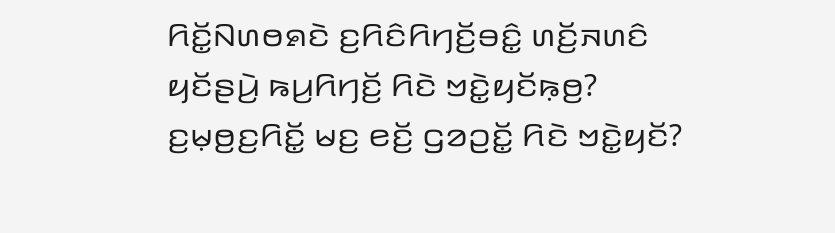ꤖꤢꤩ꤭ꤡꤛꤥꤎꤢꤧ ꤢ꤬ꤖꤢꤨꤖꤚꤢꤩ꤬ꤋꤢꤨ꤭ ꤛꤢꤩ꤬ꤏꤛꤢꤨ ꤟꤢꤩꤔꤣꤧ꤬ ꤒꤣ꤬ꤖꤚꤢꤩ꤬ ꤖꤢꤧ ꤠꤢꤧ꤭ꤟꤢꤩꤒ꤫ꤥ꤬? ꤢ꤬ꤗ꤫ꤥ꤬ꤢ꤬ꤖꤢꤩ꤭ ꤗꤢ꤬ ꤕꤢꤩ꤬ ꤞꤤꤑꤢꤩ꤭ ꤖꤢꤧ ꤠꤢꤧ꤭ꤟꤢꤩ?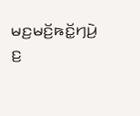ꤗꤢ꤬ꤗꤢꤩ꤬ꤒꤢꤩ꤭ꤚꤣꤧ꤬ ꤢ꤬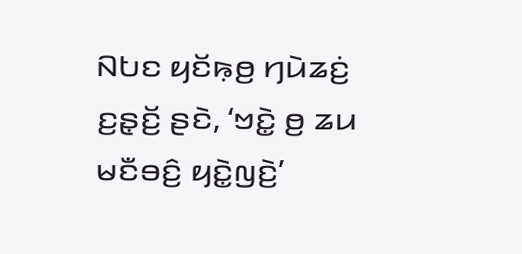ꤡꤝꤢ ꤟꤢꤩꤒ꤫ꤥ꤬ ꤚꤣꤧꤘꤢꤦ꤬ ꤢ꤬ꤔ꤫ꤢꤩ꤬ ꤔꤢꤧ, ‘ꤠꤢꤧ꤭ ꤥ꤬ ꤘꤣ ꤗꤢꤪꤋꤢꤨ꤬ ꤟꤢꤧ꤭ꤜꤢꤧ꤬’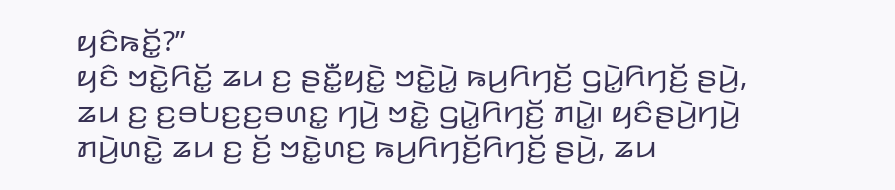ꤟꤢꤨꤒꤢꤩ꤭?”
ꤟꤢꤨ ꤠꤢꤧ꤭ꤖꤢꤩ꤭ ꤘꤣ ꤢ꤬ ꤔꤢꤪ꤭ꤟꤢꤧ꤭ ꤠꤢꤧ꤭ꤣꤧ꤭ ꤒꤣ꤬ꤖꤚꤢꤩ꤬ ꤞꤣꤧ꤭ꤖꤚꤢꤩ꤬ ꤔꤣꤧ꤬, ꤘꤣ ꤢ꤬ ꤢ꤬ꤋꤝꤢ꤬ꤢ꤬ꤋꤛꤢ꤭ ꤚꤣꤧ꤬ ꤠꤢꤧ꤭ ꤞꤣꤧ꤭ꤖꤚꤢꤩ꤬ ꤊꤣꤧ꤭꤯ ꤟꤢꤨꤔꤣꤧ꤬ꤚꤣꤧ꤬ ꤊꤣꤧ꤬ꤛꤢꤧ꤭ ꤘꤣ ꤢ꤬ ꤢꤩ꤬ ꤠꤢꤧ꤭ꤛꤢ꤬ ꤒꤣ꤬ꤖꤚꤢꤩ꤬ꤖꤚꤢꤩ꤬ ꤔꤣꤧ꤬, ꤘꤣ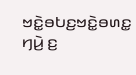ꤠꤢꤧ꤭ꤋꤝꤢ꤬ꤠꤢꤧ꤭ꤋꤛꤢ꤭ ꤚꤣꤧ꤬ ꤢ꤬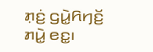ꤊ꤫ꤢꤦ꤬ ꤞꤣꤧ꤭ꤖꤚꤢꤩ꤬ ꤊꤣꤧ꤭ ꤕꤢ꤭꤯